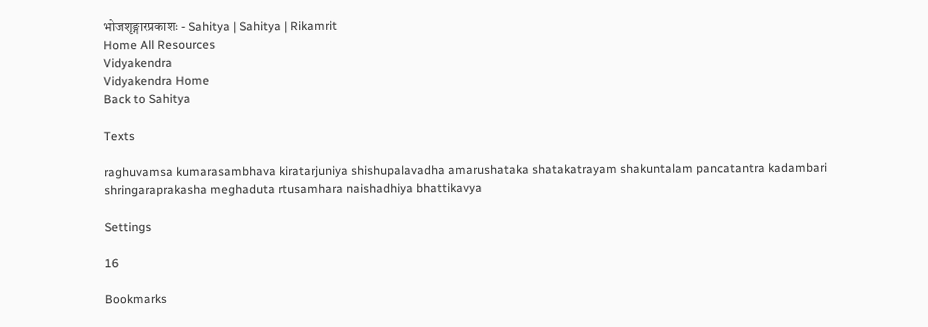भोजशृङ्गारप्रकाशः - Sahitya | Sahitya | Rikamrit
Home All Resources
Vidyakendra
Vidyakendra Home
Back to Sahitya

Texts

raghuvamsa kumarasambhava kiratarjuniya shishupalavadha amarushataka shatakatrayam shakuntalam pancatantra kadambari shringaraprakasha meghaduta rtusamhara naishadhiya bhattikavya

Settings

16

Bookmarks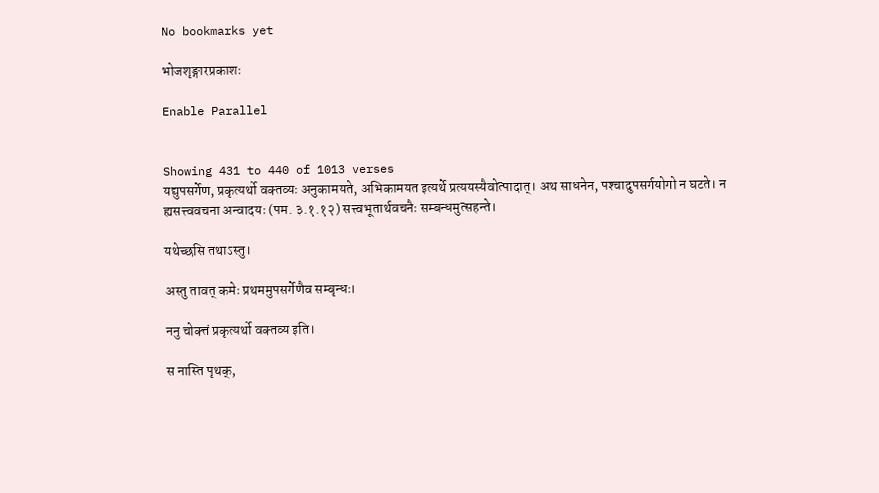No bookmarks yet

भोजशृङ्गारप्रकाशः

Enable Parallel


Showing 431 to 440 of 1013 verses
यद्युपसर्गेण, प्रकृत्यर्थो वक्‍तव्यः अनुकामयते, अभिकामयत इत्यर्थे प्रत्ययस्यैवोत्पादात्। अथ साधनेन, पश्‍चादुपसर्गयोगो न घटते। न ह्यसत्त्ववचना अन्वादयः (पम. ३.१.१२) सत्त्वभूतार्थवचनैः सम्बन्धमुत्सहन्ते।

यथेच्छसि तथाऽस्तु।

अस्तु तावत् कमेः प्रथममुपसर्गेणैव सम्बृन्धः।

ननु चोक्त्तं प्रकृत्यर्थो वक्‍तव्य इति।

स नास्ति पृथक्,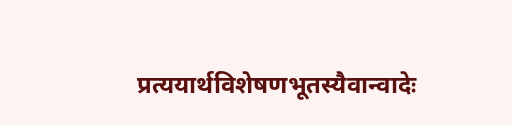प्रत्ययार्थविशेषणभूतस्यैवान्वादेः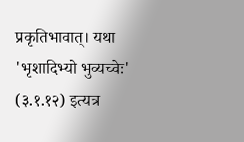प्रकृतिभावात्। यथा 'भृशादिभ्यो भुव्यच्वेः' (३.१.१२) इत्यत्र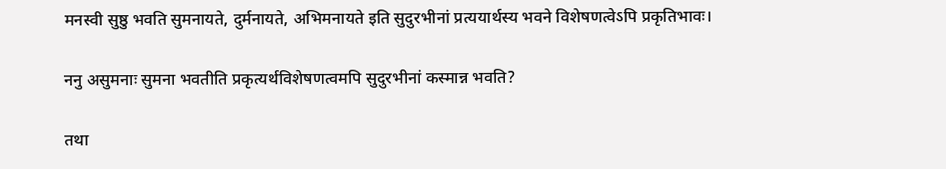मनस्वी सुष्ठु भवति सुमनायते, दुर्मनायते, अभिमनायते इति सुदुरभीनां प्रत्ययार्थस्य भवने विशेषणत्वेऽपि प्रकृतिभावः।

ननु असुमनाः सुमना भवतीति प्रकृत्यर्थविशेषणत्वमपि सुदुरभीनां कस्मान्न भवति?

तथा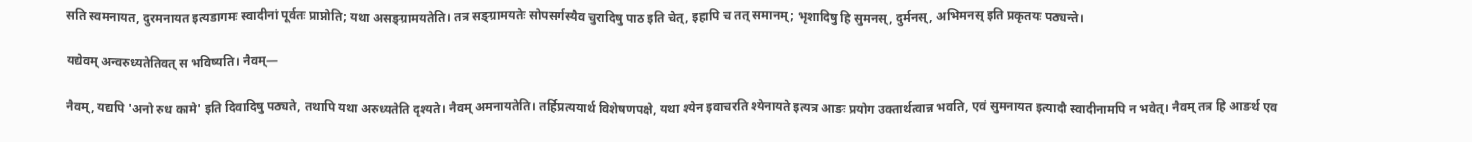सति स्वमनायत, दुरमनायत इत्यडागमः स्वादीनां पूर्वतः प्राप्नोति; यथा असङ्ग्रामयतेति। तत्र सङ्ग्रामयतेः सोपसर्गस्यैव चुरादिषु पाठ इति चेत्, इहापि च तत् समानम्; भृशादिषु हि सुमनस्, दुर्मनस्, अभिमनस् इति प्रकृतयः पठ्यन्ते।

यद्येवम् अन्वरुध्यतेतिवत् स भविष्यति। नैवम्—

नैवम्, यद्यपि 'अनो रुध कामे' इति दिवादिषु पठ्यते, तथापि यथा अरुध्यतेति दृश्यते। नैवम् अमनायतेति। तर्हिप्रत्ययार्थ विशेषणपक्षे, यथा श्येन इवाचरति श्येनायते इत्यत्र आङः प्रयोग उक्तार्थत्वान्न भवति, एवं सुमनायत इत्यादौ स्वादीनामपि न भवेत्। नैवम् तत्र हि आङर्थ एव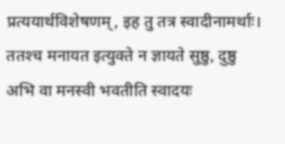प्रत्ययार्थविशेषणम्, इह तु तत्र स्वादीनामर्थाः। ततश्‍च मनायत इत्युक्‍ते न ज्ञायते सुष्ठु, दुष्ठु अभि वा मनस्वी भवतीति स्वादयः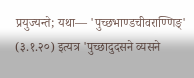प्रयुज्यन्ते; यथा— 'पुच्छभाण्डचीवराण्णिङ्' (३.१.२०) इत्यत्र 'पुच्छादुदसने व्यसने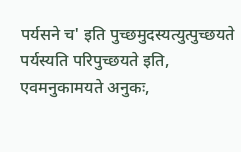पर्यसने च' इति पुच्छमुदस्यत्युत्पुच्छयते पर्यस्यति परिपुच्छयते इति, एवमनुकामयते अनुकः,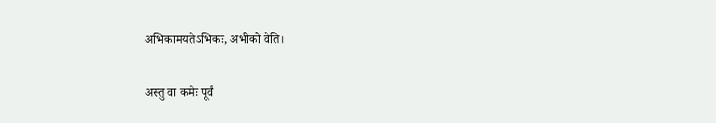अभिकामयतेऽभिकः, अभीको वेति।

अस्तु वा कमेः पूर्वं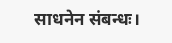साधनेन संबन्धः।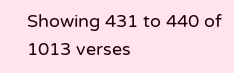Showing 431 to 440 of 1013 verses